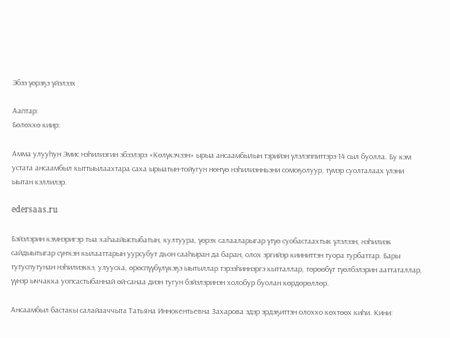Эбээ үөрэҕэ үйэлээх

Ааптар:
Бөлөххө киир:

Амма улууһун Эмис нэһилиэгин эбээлэрэ «Көлүкэчээн» ырыа ансаамбылын тэрийэн үлэлэппиттэрэ 14 сыл буолла. Бу кэм устата ансаамбыл кыттыылаахтара саха ырыатын-тойугун нөҥүө нэһилиэнньэни сомоҕолуур, түмэр суолталаах үлэни ыытан кэллилэр.

edersaas.ru

Бэйэлэрин кэмнэригэр тыа хаһаайыстыбатын, култуура, үөрэх салааларыгар үтүө суобастаахтык үлэлээн, нэһилиэк сайдыытыгар сүҥкэн кылааттарын уурсубут дьон сааһыран да баран, олох эргийэр кииниттэн туора турбаттар. Бары тутуспутунан нэһилиэккэ, улууска, өрөспүүбүлүкэҕэ ыытыллар тэрээһиннэргэ кытталлар, төрөөбүт түөлбэлэрин ааттаталлар, үүнэр ыччакка уопсастыбаннай өй-санаа диэн тугун бэйэлэринэн холобур буолан көрдөрөллөр.

Ансаамбыл бастакы салайааччыта Татьяна Иннокентьевна Захарова эдэр эрдэҕиттэн олоххо көхтөөх киһи. Кини: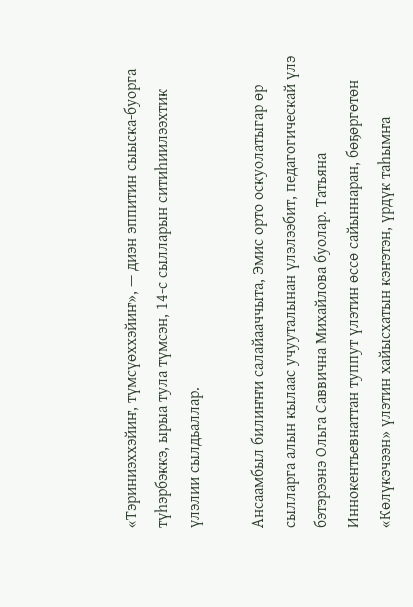«Тэриниэххэйиҥ, түмсүөххэйиҥ», — диэн эппитин сыыска-буорга түһэрбэккэ, ырыа тула түмсэн, 14-с сылларын ситиһиилээхтик үлэлии сылдьаллар.

Ансаамбыл билиҥҥи салайааччыта, Эмис орто оскуолатыгар өр сылларга алын кылаас учууталынан үлэлээбит, педагогическай үлэ бэтэрээнэ Ольга Саввична Михайлова буолар. Татьяна Иннокентьевнаттан туппут үлэтин өссө сайыннаран, бөҕөргөтөн «Көлүкэчээн» үлэтин хайысхатын кэҥэтэн, үрдүк таһымҥа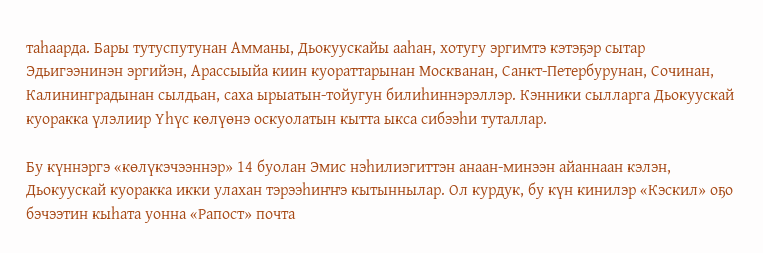таһаарда. Бары тутуспутунан Амманы, Дьокуускайы ааһан, хотугу эргимтэ кэтэҕэр сытар Эдьигээнинэн эргийэн, Арассыыйа киин куораттарынан Москванан, Санкт-Петербурунан, Сочинан, Калининградынан сылдьан, саха ырыатын-тойугун билиһиннэрэллэр. Кэнники сылларга Дьокуускай куоракка үлэлиир Үһүс көлүөнэ оскуолатын кытта ыкса сибээһи туталлар.

Бу күннэргэ «көлүкэчээннэр» 14 буолан Эмис нэһилиэгиттэн анаан-минээн айаннаан кэлэн, Дьокуускай куоракка икки улахан тэрээһиҥҥэ кытыннылар. Ол курдук, бу күн кинилэр «Кэскил» оҕо бэчээтин кыһата уонна «Рапост» почта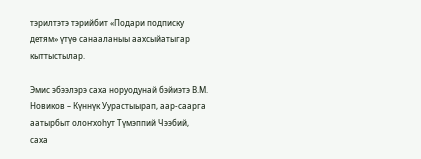тэрилтэтэ тэрийбит «Подари подписку детям» үтүө санааланыы аахсыйатыгар кыттыстылар.

Эмис эбээлэрэ саха норуодунай бэйиэтэ В.М. Новиков – Күннүк Уурастыырап, аар-саарга аатырбыт олоҥхоһут Түмэппий Чээбий, саха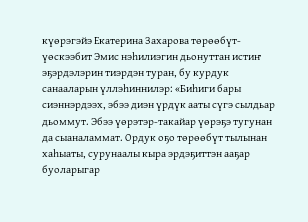күөрэгэйэ Екатерина Захарова төрөөбүт-үөскээбит Эмис нэһилиэгин дьонуттан истиҥ эҕэрдэлэрин тиэрдэн туран, бу курдук санааларын үллэһиннилэр: «Биһиги бары сиэннэрдээх, эбээ диэн үрдүк ааты сүгэ сылдьар дьоммут. Эбээ үөрэтэр-такайар үөрэҕэ тугунан да сыаналаммат. Ордук оҕо төрөөбүт тылынан хаһыаты, сурунаалы кыра эрдэҕиттэн ааҕар буоларыгар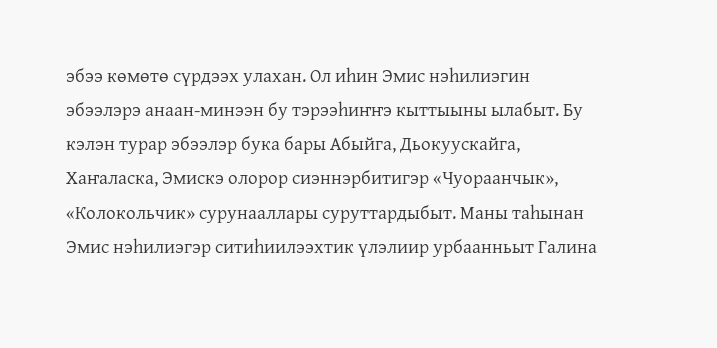эбээ көмөтө сүрдээх улахан. Ол иһин Эмис нэһилиэгин эбээлэрэ анаан-минээн бу тэрээһиҥҥэ кыттыыны ылабыт. Бу кэлэн турар эбээлэр бука бары Абыйга, Дьокуускайга, Хаҥаласка, Эмискэ олорор сиэннэрбитигэр «Чуораанчык», «Колокольчик» сурунааллары суруттардыбыт. Маны таһынан Эмис нэһилиэгэр ситиһиилээхтик үлэлиир урбаанньыт Галина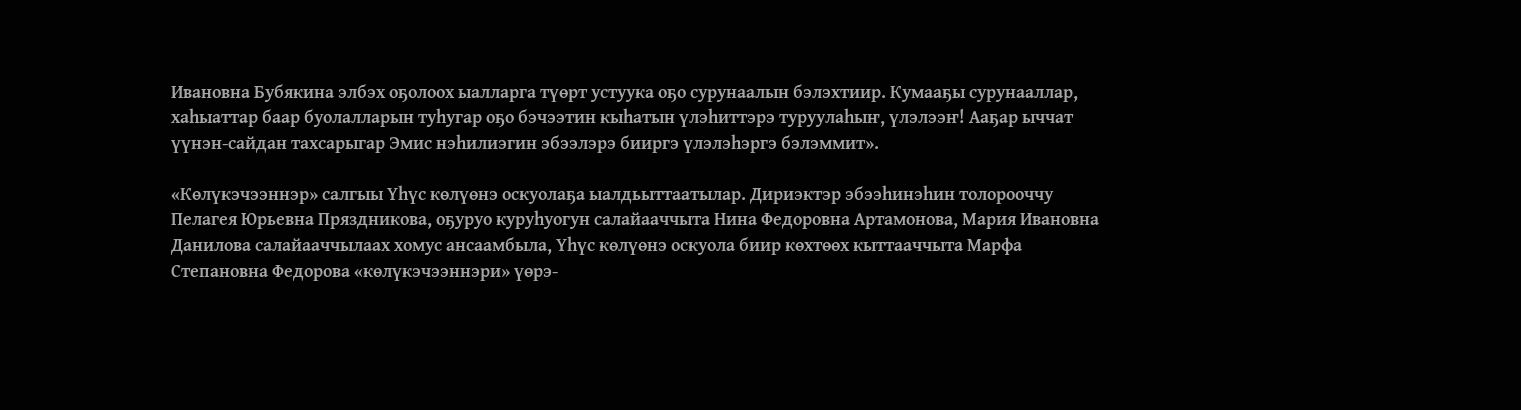Ивановна Бубякина элбэх оҕолоох ыалларга түөрт устуука оҕо сурунаалын бэлэхтиир. Кумааҕы сурунааллар, хаһыаттар баар буолалларын туһугар оҕо бэчээтин кыһатын үлэһиттэрэ туруулаһыҥ, үлэлээҥ! Ааҕар ыччат үүнэн-сайдан тахсарыгар Эмис нэһилиэгин эбээлэрэ бииргэ үлэлэһэргэ бэлэммит».

«Көлүкэчээннэр» салгыы Үһүс көлүөнэ оскуолаҕа ыалдьыттаатылар. Дириэктэр эбээһинэһин толорооччу Пелагея Юрьевна Пряздникова, оҕуруо куруһуогун салайааччыта Нина Федоровна Артамонова, Мария Ивановна Данилова салайааччылаах хомус ансаамбыла, Үһүс көлүөнэ оскуола биир көхтөөх кыттааччыта Марфа Степановна Федорова «көлүкэчээннэри» үөрэ-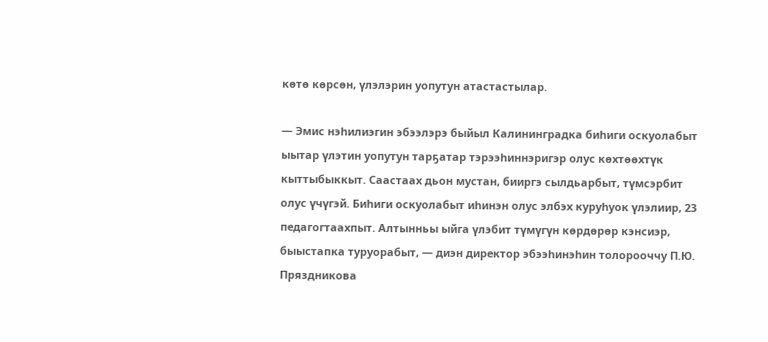көтө көрсөн, үлэлэрин уопутун атастастылар.

— Эмис нэһилиэгин эбээлэрэ быйыл Калининградка биһиги оскуолабыт ыытар үлэтин уопутун тарҕатар тэрээһиннэригэр олус көхтөөхтүк кыттыбыккыт. Саастаах дьон мустан, бииргэ сылдьарбыт, түмсэрбит олус үчүгэй. Биһиги оскуолабыт иһинэн олус элбэх куруһуок үлэлиир, 23 педагогтаахпыт. Алтынньы ыйга үлэбит түмүгүн көрдөрөр кэнсиэр, быыстапка туруорабыт, — диэн директор эбээһинэһин толорооччу П.Ю. Пряздникова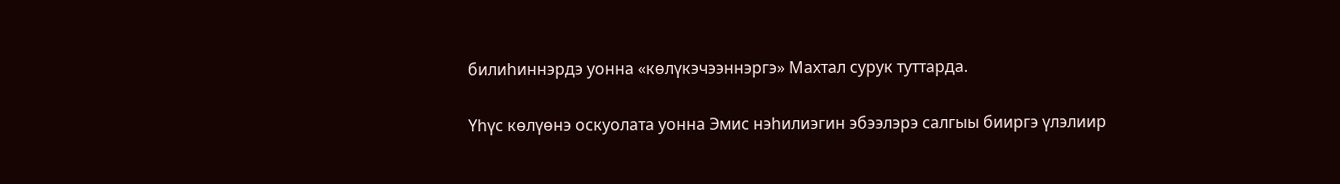билиһиннэрдэ уонна «көлүкэчээннэргэ» Махтал сурук туттарда.

Үһүс көлүөнэ оскуолата уонна Эмис нэһилиэгин эбээлэрэ салгыы бииргэ үлэлиир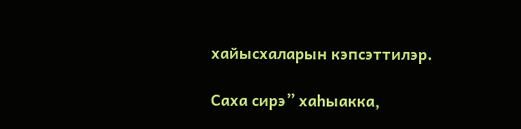хайысхаларын кэпсэттилэр.

Саха сирэ” хаһыакка,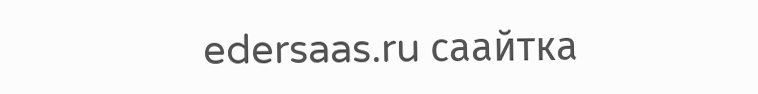edersaas.ru саайтка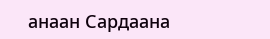анаан Сардаана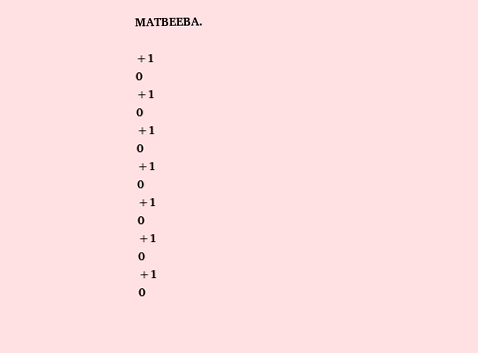МАТВЕЕВА.

+1
0
+1
0
+1
0
+1
0
+1
0
+1
0
+1
0